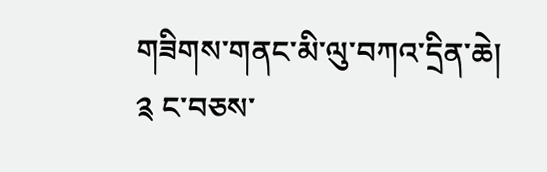གཟིགས་གནང་མི་ལུ་བཀའ་དྲིན་ཆེ།
༉ ང་བཅས་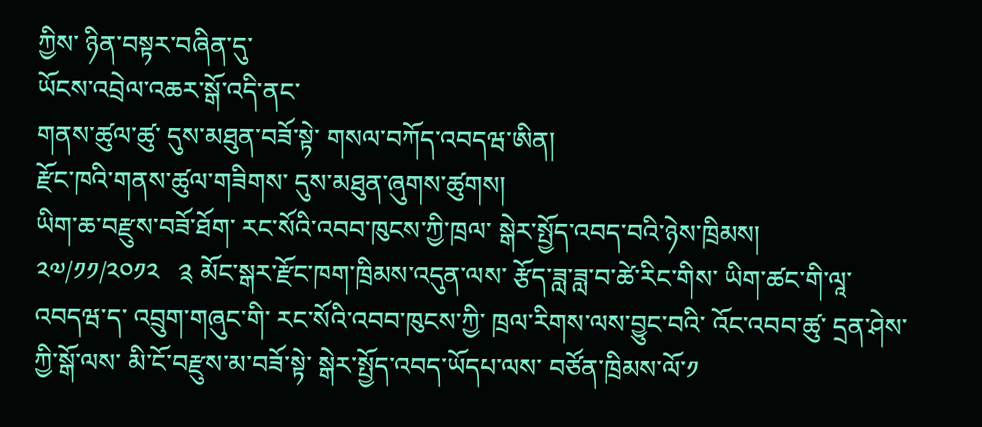ཀྱིས་ ཉིན་བསྟར་བཞིན་དུ་
ཡོངས་འབྲེལ་འཆར་སྒོ་འདི་ནང་
གནས་ཚུལ་ཚུ་ དུས་མཐུན་བཟོ་སྟེ་ གསལ་བཀོད་འབདཝ་ཨིན།
རྫོང་ཁའི་གནས་ཚུལ་གཟིགས་ དུས་མཐུན་ཞུགས་ཚུགས།
ཡིག་ཆ་བརྫུས་བཟོ་ཐོག་ རང་སོའི་འབབ་ཁུངས་ཀྱི་ཁྲལ་ སྒེར་སྤྱོད་འབད་བའི་ཉེས་ཁྲིམས།
༢༧/༡༡/༢༠༡༢   ༉ མོང་སྒར་རྫོང་ཁག་ཁྲིམས་འདུན་ལས་ རྩོད་ཟླ་ཟླ་བ་ཚེ་རིང་གིས་ ཡིག་ཚང་གི་ལཱ་འབདཝ་ད་ འབྲུག་གཞུང་གི་ རང་སོའི་འབབ་ཁུངས་ཀྱི་ ཁྲལ་རིགས་ལས་བྱུང་བའི་ འོང་འབབ་ཚུ་ དྲན་ཤེས་ཀྱི་སྒོ་ལས་ མི་ངོ་བརྫུས་མ་བཟོ་སྟེ་ སྒེར་སྤྱོད་འབད་ཡོདཔ་ལས་ བཙོན་ཁྲིམས་ལོ་༡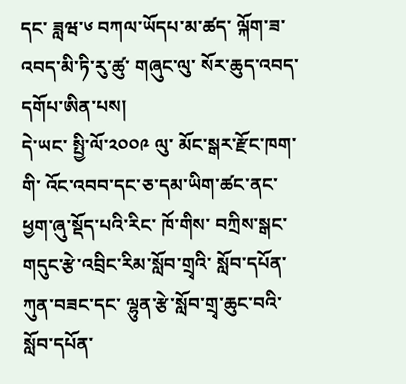དང་ ཟླཝ་༦ བཀལ་ཡོདཔ་མ་ཚད་ ལྐོག་ཟ་འབད་མི་ཏི་རུ་ཚུ་ གཞུང་ལུ་ སོར་ཆུད་འབད་དགོཔ་ཨིན་པས།
དེ་ཡང་ སྤྱི་ལོ་༢༠༠༩ ལུ་ མོང་སྒར་རྫོང་ཁག་གི་ འོང་འབབ་དང་ཅ་དམ་ཡིག་ཚང་ནང་ ཕྱག་ཞུ་སྡོད་པའི་རིང་ ཁོ་གིས་ བཀྲིས་སྒང་ གདུང་རྩེ་འབྲིང་རིམ་སློབ་གྲྭའི་ སློབ་དཔོན་ཀུན་བཟང་དང་ ལྷུན་རྩེ་སློབ་གྲྭ་ཆུང་བའི་ སློབ་དཔོན་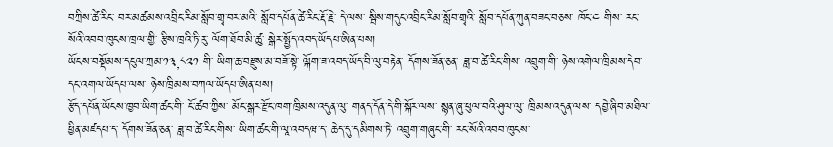བཀྲིས་ཚེ་རིང་ བར་མཚམས་འབྲིང་རིམ་སློབ་གྲྭ་བར་མའི་ སློབ་དཔོན་ཚེ་རིང་རྡོ་རྗེ་ དེ་ལས་ སྦིས་གདུང་འབྲིང་རིམ་སློབ་གྲྭའི་ སློབ་དཔོན་ཀུན་བཟང་བཅས་ ཁོང་༤ གིས་ རང་སོའི་འབབ་ཁུངས་ཁྲལ་གྱི་ རྩིས་ཁྲའི་ཏི་རུ་ ལོག་ཐོབ་མི་ཚུ་ སྒེར་སྤྱོད་འབད་ཡོདཔ་ཨིན་པས།
ཡོངས་བསྡོམས་དངུལ་ཀྲམ་༡༣,༨༢༡ གི་ ཡིག་ཆ་བརྫུས་མ་བཟོ་སྟེ་ ལྐོག་ཟ་འབད་ཡོད་བི་ལུ་བརྟེན་ དོགས་ཟོན་ཅན་ ཟླ་བ་ཚེ་རིང་གིས་ འབྲུག་གི་ ཉེས་འགེལ་ཁྲིམས་དེབ་དང་འགལ་ཡོདཔ་ལས་ ཉེས་ཁྲིམས་བཀལ་ཡོདཔ་ཨིན་པས།
རྩོད་དཔོན་ཡོངས་ཁྱབ་ཡིག་ཚང་གི་ ངོ་ཚབ་ཀྱིས་ མོང་སྒར་རྫོང་ཁག་ཁྲིམས་འདུན་ལུ་ གནད་དོན་དེ་གི་སྐོར་ལས་ སྙན་ཞུ་ཕུལ་བའི་ཤུལ་ལུ་ ཁྲིམས་འདུན་ལས་ དབྱེ་ཞིབ་མཐིལ་ཕྱིན་མཛདཔ་ད་ དོགས་ཟོན་ཅན་ ཟླ་བ་ཚེ་རིང་གིས་ ཡིག་ཚང་གི་ལཱ་འབདཝ་ད་ ཆེད་དུ་དམིགས་ཏེ་ འབྲུག་གཞུང་གི་ རང་སོའི་འབབ་ཁུངས་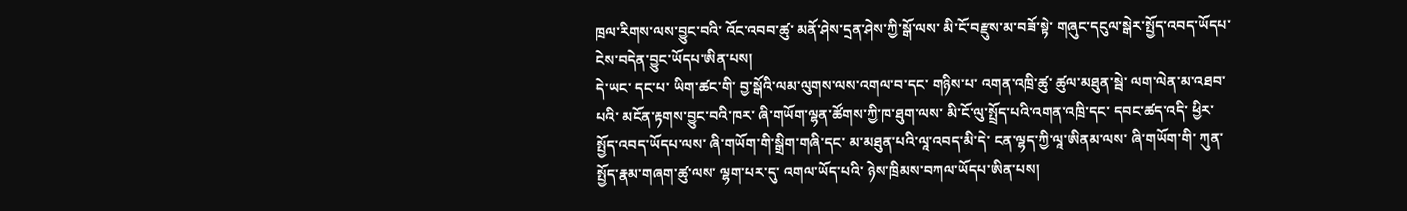ཁྲལ་རིགས་ལས་བྱུང་བའི་ འོང་འབབ་ཚུ་ མནོ་ཤེས་དྲན་ཤེས་ཀྱི་སྒོ་ལས་ མི་ངོ་བརྫུས་མ་བཟོ་སྟེ་ གཞུང་དངུལ་སྒེར་སྤྱོད་འབད་ཡོདཔ་ ངེས་བདེན་བྱུང་ཡོདཔ་ཨིན་པས།
དེ་ཡང་ དང་པ་ ཡིག་ཚང་གི་ བྱ་སྒོའི་ལམ་ལུགས་ལས་འགལ་བ་དང་ གཉིས་པ་ འགན་འཁྲི་ཚུ་ ཚུལ་མཐུན་སྦེ་ ལག་ལེན་མ་འཐབ་པའི་ མངོན་རྟགས་བྱུང་བའི་ཁར་ ཞི་གཡོག་ལྷན་ཚོགས་ཀྱི་ཁ་ཐུག་ལས་ མི་ངོ་ལུ་སྤྲོད་པའི་འགན་འཁྲི་དང་ དབང་ཚད་འདི་ ཕྱིར་སྤྱོད་འབད་ཡོདཔ་ལས་ ཞི་གཡོག་གི་སྒྲིག་གཞི་དང་ མ་མཐུན་པའི་ལཱ་འབད་མི་དེ་ ངན་ལྷད་ཀྱི་ལཱ་ཨིནམ་ལས་ ཞི་གཡོག་གི་ ཀུན་སྤྱོད་རྣམ་གཞག་ཚུ་ལས་ ལྷག་པར་དུ་ འགལ་ཡོད་པའི་ ཉེས་ཁྲིམས་བཀལ་ཡོདཔ་ཨིན་པས།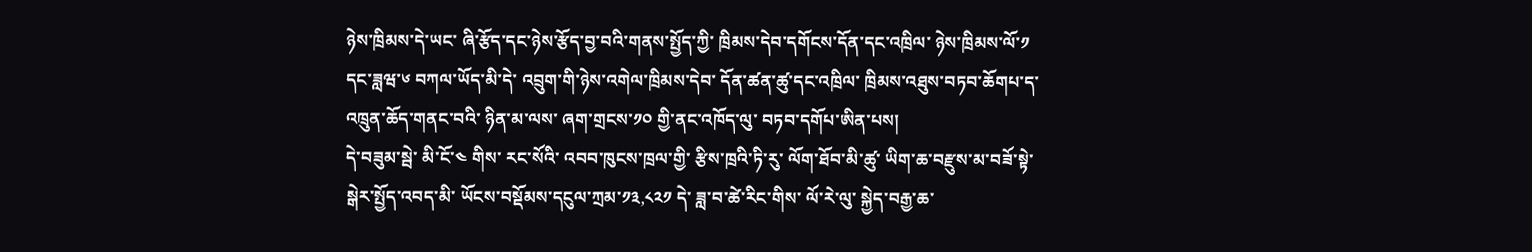ཉེས་ཁྲིམས་དེ་ཡང་ ཞི་རྩོད་དང་ཉེས་རྩོད་བྱ་བའི་གནས་སྤྱོད་ཀྱི་ ཁྲིམས་དེབ་དགོངས་དོན་དང་འཁྲིལ་ ཉེས་ཁྲིམས་ལོ་༡ དང་ཟླཝ་༦ བཀལ་ཡོད་མི་དེ་ འབྲུག་གི་ཉེས་འགེལ་ཁྲིམས་དེབ་ དོན་ཚན་ཚུ་དང་འཁྲིལ་ ཁྲིམས་འཐུས་བཏབ་ཆོགཔ་ད་ འཁྲུན་ཆོད་གནང་བའི་ ཉིན་མ་ལས་ ཞག་གྲངས་༡༠ གྱི་ནང་འཁོད་ལུ་ བཏབ་དགོཔ་ཨིན་པས།
དེ་བཟུམ་སྦེ་ མི་ངོ་༤ གིས་ རང་སོའི་ འབབ་ཁུངས་ཁྲལ་གྱི་ རྩིས་ཁྲའི་ཏི་རུ་ ལོག་ཐོབ་མི་ཚུ་ ཡིག་ཆ་བརྫུས་མ་བཟོ་སྟེ་ སྒེར་སྤྱོད་འབད་མི་ ཡོངས་བསྡོམས་དངུལ་ཀྲམ་༡༣,༨༢༡ དེ་ ཟླ་བ་ཚེ་རིང་གིས་ ལོ་རེ་ལུ་ སྐྱེད་བརྒྱ་ཆ་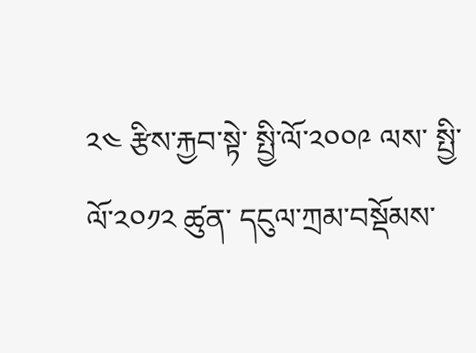༢༤ རྩིས་རྐྱབ་སྟེ་ སྤྱི་ལོ་༢༠༠༩ ལས་ སྤྱི་ལོ་༢༠༡༢ ཚུན་ དངུལ་ཀྲམ་བསྡོམས་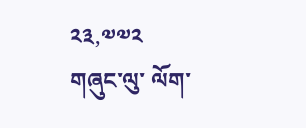༢༣,༧༧༢ གཞུང་ལུ་ ལོག་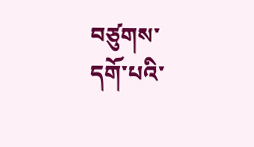བཙུགས་དགོ་པའི་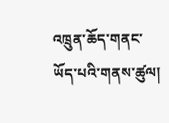འཁྲུན་ཆོད་གནང་ཡོད་པའི་གནས་ཚུལ།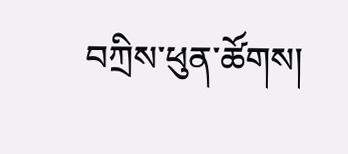བཀྲིས་ཕུན་ཚོགས།